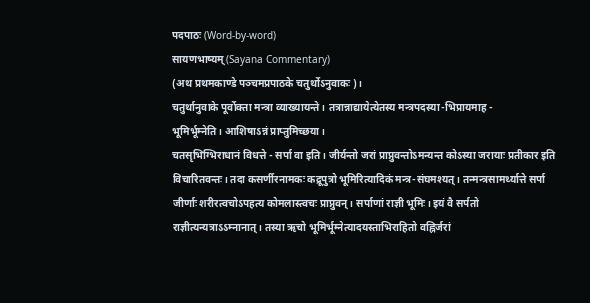पदपाठः (Word-by-word)
सायणभाष्यम् (Sayana Commentary)
(अथ प्रथमकाण्डे पञ्चमप्रपाठके चतुर्थोऽनुवाकः)।
चतुर्थानुवाके पूर्वोक्ता मन्त्रा व्याख्यायन्ते। तत्रान्नाद्यायेत्येतस्य मन्त्रपदस्या-भिप्रायमाह -
भूमिर्भूम्नेति। आशिषाऽन्नं प्राप्तुमिच्छया।
चतसृभिग्भिराधानं विधत्ते - सर्पा वा इति। जीर्यन्तो जरां प्राप्नुवन्तोऽमन्यन्त कोऽस्या जरायाः प्रतीकार इति विचारितवन्तः। तदा कसर्णीरनामकः कद्रूपुत्रो भूमिरित्यादिकं मन्त्र-संघमश्यत्। तन्मन्त्रसामर्थ्यात्ते सर्पा जीर्णाः शरीरत्वचोऽपहत्य कोमलास्त्वचः प्राप्नुवन्। सर्पाणां राज्ञी भूमिः। इयं वै सर्पतो राज्ञीत्यन्यत्राऽऽम्नानात्। तस्या ऋचो भूमिर्भूम्नेत्यादयस्ताभिराहितो वह्निर्जरां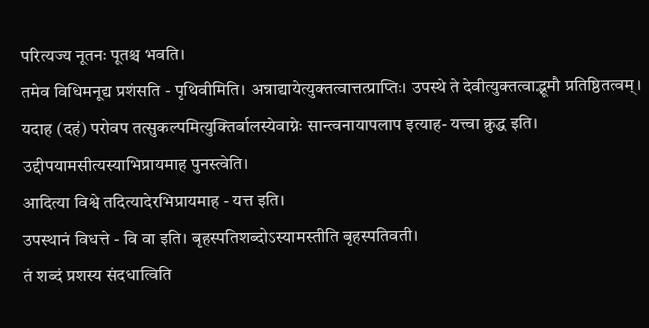परित्यज्य नूतनः पूतश्च भवति।
तमेव विधिमनूद्य प्रशंसति - पृथिवीमिति। अन्नाद्यायेत्युक्तत्वात्तत्प्राप्तिः। उपस्थे ते देवीत्युक्तत्वाद्भूमौ प्रतिष्ठितत्वम्।
यदाह (दहं) परोवप तत्सुकल्पमित्युक्तिर्बालस्येवाग्नेः सान्त्वनायापलाप इत्याह- यत्त्वा क्रुद्ध इति।
उद्दीपयामसीत्यस्याभिप्रायमाह पुनस्त्वेति।
आदित्या विश्वे तदित्यादेरभिप्रायमाह - यत्त इति।
उपस्थानं विधत्ते - वि वा इति। बृहस्पतिशब्दोऽस्यामस्तीति बृहस्पतिवती।
तं शब्दं प्रशस्य संदधात्विति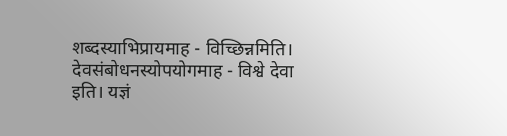शब्दस्याभिप्रायमाह - विच्छिन्नमिति।
देवसंबोधनस्योपयोगमाह - विश्वे देवा इति। यज्ञं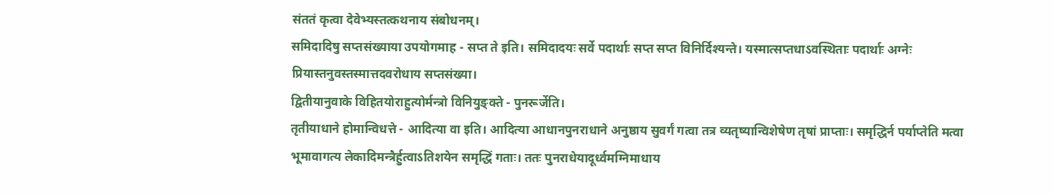संततं कृत्वा देवेभ्यस्तत्कथनाय संबोधनम्।
समिदादिषु सप्तसंख्याया उपयोगमाह - सप्त ते इति। समिदादयः सर्वे पदार्थाः सप्त सप्त विनिर्दिश्यन्ते। यस्मात्सप्तधाऽवस्थिताः पदार्थाः अग्नेः प्रियास्तनुवस्तस्मात्तदवरोधाय सप्तसंख्या।
द्वितीयानुवाके विहितयोराहुत्योर्मन्त्रो विनियुङ्क्ते - पुनरूर्जेति।
तृतीयाधाने होमान्विधत्ते - आदित्या वा इति। आदित्या आधानपुनराधाने अनुष्ठाय सुवर्गं गत्वा तत्र व्यतृष्यान्विशेषेण तृषां प्राप्ताः। समृद्धिर्न पर्याप्तेति मत्वा भूमावागत्य लेकादिमन्त्रैर्हुत्वाऽतिशयेन समृद्धिं गताः। ततः पुनराधेयादूर्ध्वमग्निमाधाय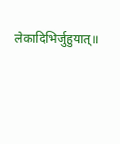लेकादिभिर्जुहुयात्॥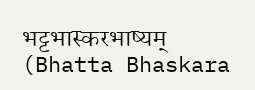भट्टभास्करभाष्यम् (Bhatta Bhaskara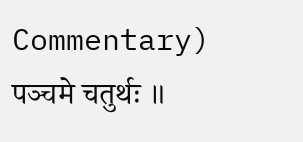Commentary)
पञ्चमे चतुर्थः ॥